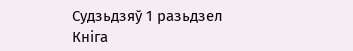Судзьдзяў 1 разьдзел
Кніга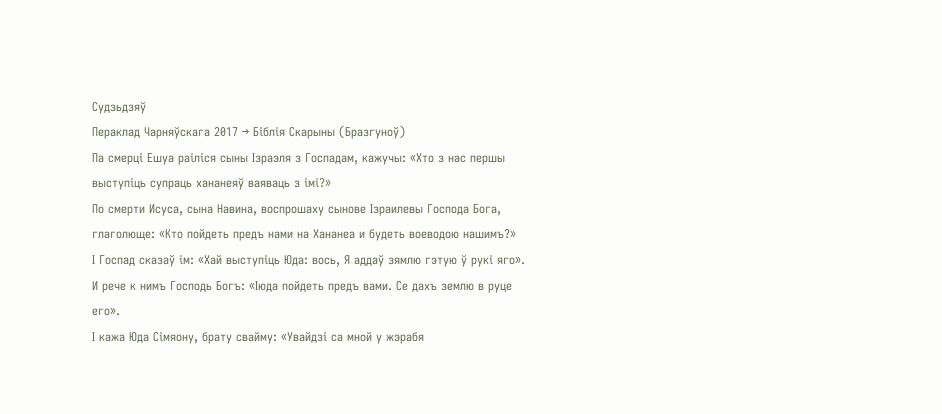Судзьдзяў
Пераклад Чарняўскага 2017 → Біблія Скарыны (Бразгуноў)
Па смерці Ешуа раіліся сыны Ізраэля з Госпадам, кажучы: «Хто з нас першы выступіць супраць хананеяў ваяваць з імі?»
По смерти Исуса, сына Навина, воспрошаху сынове Ізраилевы Господа Бога, глаголюще: «Кто пойдеть предъ нами на Хананеа и будеть воеводою нашимъ?»
І Госпад сказаў ім: «Хай выступіць Юда: вось, Я аддаў зямлю гэтую ў рукі яго».
И рече к нимъ Господь Богъ: «Іюда пойдеть предъ вами. Се дахъ землю в руце его».
І кажа Юда Сімяону, брату свайму: «Увайдзі са мной у жэрабя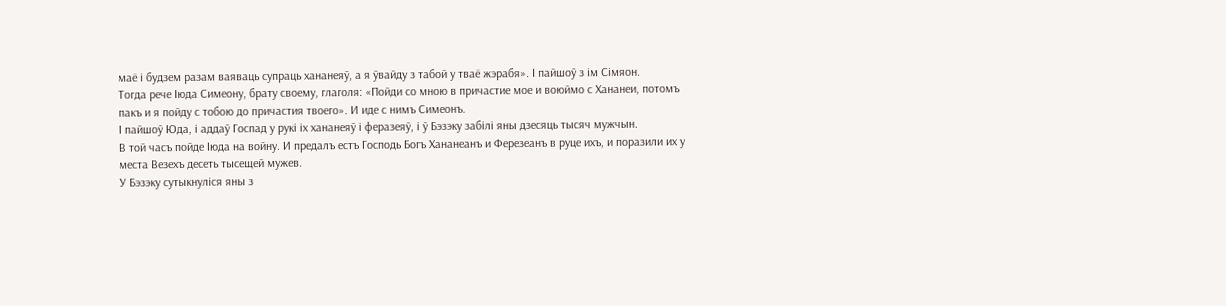маё і будзем разам ваяваць супраць хананеяў, а я ўвайду з табой у тваё жэрабя». І пайшоў з ім Сімяон.
Тогда рече Іюда Симеону, брату своему, глаголя: «Пойди со мною в причастие мое и воюймо с Хананеи, потомъ пакъ и я пойду с тобою до причастия твоего». И иде с нимъ Симеонъ.
І пайшоў Юда, і аддаў Госпад у рукі іх хананеяў і феразеяў, і ў Бэзэку забілі яны дзесяць тысяч мужчын.
В той часъ пойде Іюда на войну. И предалъ естъ Господь Богъ Хананеанъ и Ферезеанъ в руце ихъ, и поразили их у места Везехъ десеть тысещей мужев.
У Бэзэку сутыкнуліся яны з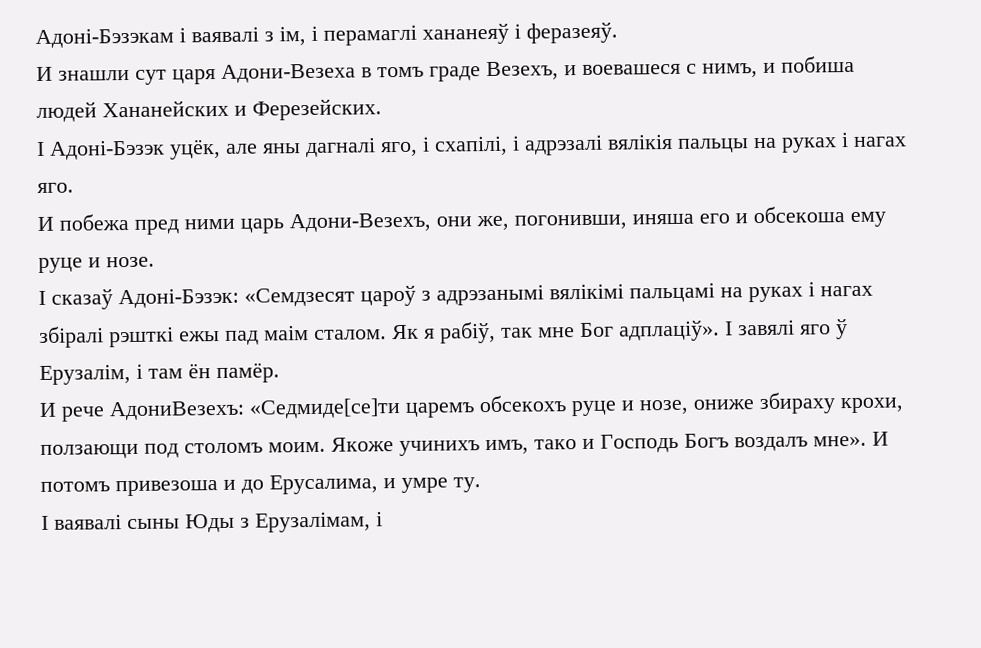Адоні-Бэзэкам і ваявалі з ім, і перамаглі хананеяў і феразеяў.
И знашли сут царя Адони-Везеха в томъ граде Везехъ, и воевашеся с нимъ, и побиша людей Хананейских и Ферезейских.
І Адоні-Бэзэк уцёк, але яны дагналі яго, і схапілі, і адрэзалі вялікія пальцы на руках і нагах яго.
И побежа пред ними царь Адони-Везехъ, они же, погонивши, иняша его и обсекоша ему руце и нозе.
І сказаў Адоні-Бэзэк: «Семдзесят цароў з адрэзанымі вялікімі пальцамі на руках і нагах збіралі рэшткі ежы пад маім сталом. Як я рабіў, так мне Бог адплаціў». І завялі яго ў Ерузалім, і там ён памёр.
И рече АдониВезехъ: «Седмиде[се]ти царемъ обсекохъ руце и нозе, ониже збираху крохи, ползающи под столомъ моим. Якоже учинихъ имъ, тако и Господь Богъ воздалъ мне». И потомъ привезоша и до Ерусалима, и умре ту.
І ваявалі сыны Юды з Ерузалімам, і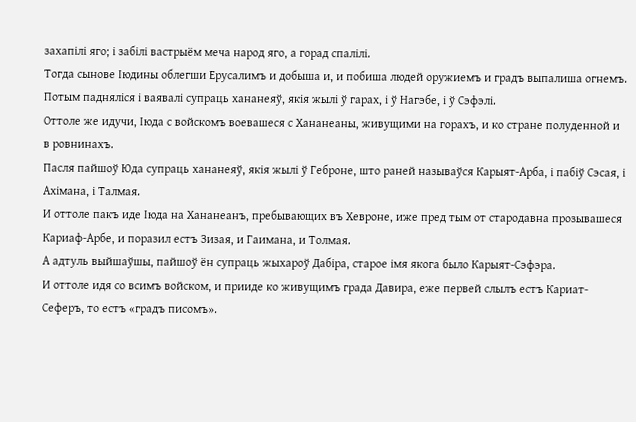захапілі яго; і забілі вастрыём меча народ яго, а горад спалілі.
Тогда сынове Іюдины облегши Ерусалимъ и добыша и, и побиша людей оружиемъ и градъ выпалиша огнемъ.
Потым падняліся і ваявалі супраць хананеяў, якія жылі ў гарах, і ў Нагэбе, і ў Сэфэлі.
Оттоле же идучи, Іюда с войскомъ воевашеся с Хананеаны, живущими на горахъ, и ко стране полуденной и в ровнинахъ.
Пасля пайшоў Юда супраць хананеяў, якія жылі ў Геброне, што раней называўся Карыят-Арба, і пабіў Сэсая, і Ахімана, і Талмая.
И оттоле пакъ иде Іюда на Хананеанъ, пребывающих въ Хевроне, иже пред тым от стародавна прозывашеся Кариаф-Арбе, и поразил естъ Зизая, и Гаимана, и Толмая.
А адтуль выйшаўшы, пайшоў ён супраць жыхароў Дабіра, старое імя якога было Карыят-Сэфэрa.
И оттоле идя со всимъ войском, и прииде ко живущимъ града Давира, еже первей слылъ естъ Кариат-Сеферъ, то естъ «градъ писомъ».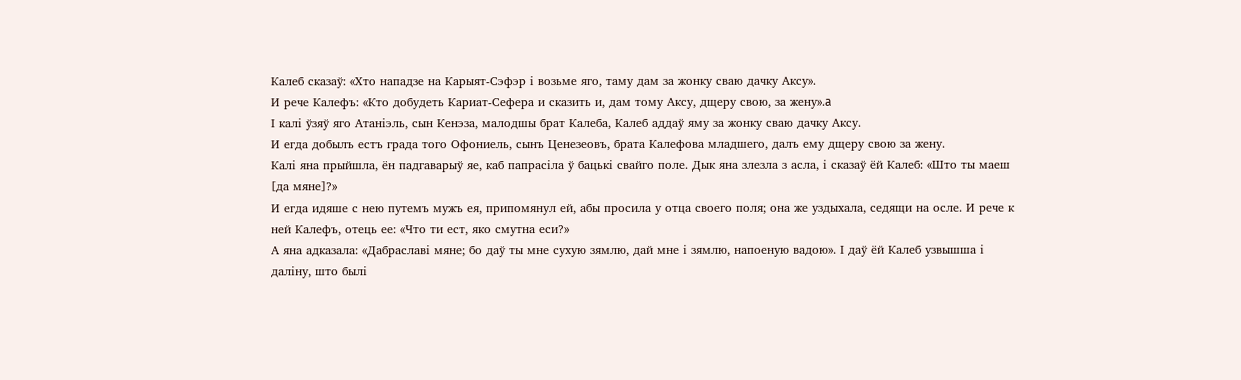Калеб сказаў: «Хто нападзе на Карыят-Сэфэр і возьме яго, таму дам за жонку сваю дачку Аксу».
И рече Калефъ: «Кто добудеть Кариат-Сефера и сказить и, дам тому Аксу, дщеру свою, за жену».a
І калі ўзяў яго Атаніэль, сын Кенэза, малодшы брат Калеба, Калеб аддаў яму за жонку сваю дачку Аксу.
И егда добылъ естъ града того Офониель, сынъ Ценезеовъ, брата Калефова младшего, далъ ему дщеру свою за жену.
Калі яна прыйшла, ён падгаварыў яе, каб папрасіла ў бацькі свайго поле. Дык яна злезла з асла, і сказаў ёй Калеб: «Што ты маеш [да мяне]?»
И егда идяше с нею путемъ мужъ ея, припомянул ей, абы просила у отца своего поля; она же уздыхала, седящи на осле. И рече к ней Калефъ, отець ее: «Что ти ест, яко смутна еси?»
А яна адказала: «Дабраславі мяне; бо даў ты мне сухую зямлю, дай мне і зямлю, напоеную вадою». І даў ёй Калеб узвышша і даліну, што былі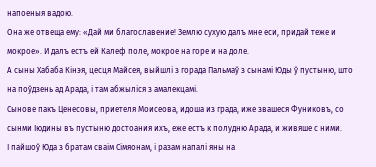напоеныя вадою.
Она же отвеща ему: «Дай ми благославение! Землю сухую далъ мне еси, придай теже и мокрое». И далъ естъ ей Калеф поле, мокрое на горе и на доле.
А сыны Хабаба Кінэя, цесця Майсея, выйшлі з горада Пальмаў з сынамі Юды ў пустыню, што на поўдзень ад Арада, і там абжыліся з амалекцамі.
Сынове пакъ Ценесовы, приетеля Моисеова, идоша из града, иже звашеся Фуниковъ, со сынми Іюдины въ пустыню достоания ихъ, еже естъ к полудню Арада, и живяше с ними.
І пайшоў Юда з братам сваім Сімяонам, і разам напалі яны на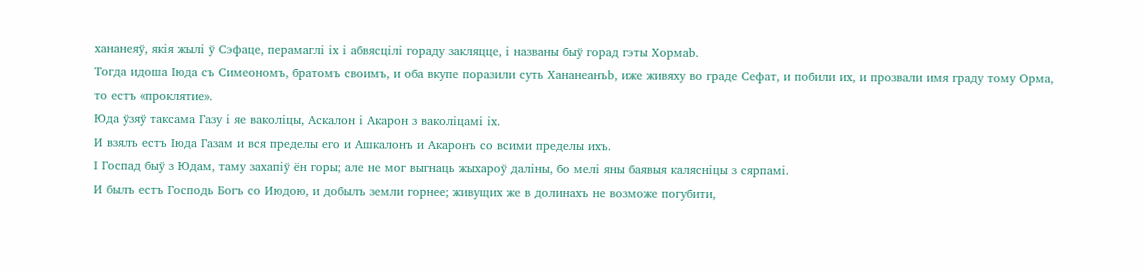хананеяў, якія жылі ў Сэфаце, перамаглі іх і абвясцілі гораду закляцце, і названы быў горад гэты Хормаb.
Тогда идоша Іюда съ Симеономъ, братомъ своимъ, и оба вкупе поразили суть Хананеанъb, иже живяху во граде Сефат, и побили их, и прозвали имя граду тому Орма, то естъ «проклятие».
Юда ўзяў таксама Газу і яе ваколіцы, Аскалон і Акарон з ваколіцамі іх.
И взялъ естъ Іюда Газам и вся пределы его и Ашкалонъ и Акаронъ со всими пределы ихъ.
І Госпад быў з Юдам, таму захапіў ён горы; але не мог выгнаць жыхароў даліны, бо мелі яны баявыя калясніцы з сярпамі.
И былъ естъ Господь Богъ со Июдою, и добылъ земли горнее; живущих же в долинахъ не возможе погубити,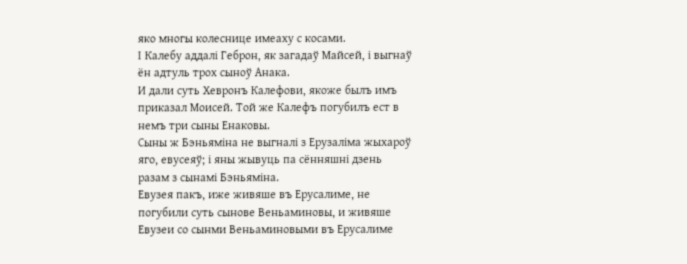яко многы колеснице имеаху с косами.
І Калебу аддалі Геброн, як загадаў Майсей, і выгнаў ён адтуль трох сыноў Анака.
И дали суть Хевронъ Калефови, якоже былъ имъ приказал Моисей. Той же Калефъ погубилъ ест в немъ три сыны Енаковы.
Сыны ж Бэньяміна не выгналі з Ерузаліма жыхароў яго, евусеяў; і яны жывуць па сённяшні дзень разам з сынамі Бэньяміна.
Евузея пакъ, иже живяше въ Ерусалиме, не погубили суть сынове Веньаминовы, и живяше Евузеи со сынми Веньаминовыми въ Ерусалиме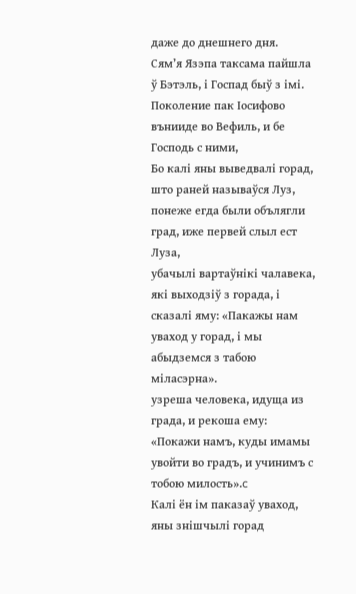даже до днешнего дня.
Сям’я Язэпа таксама пайшла ў Бэтэль, і Госпад быў з імі.
Поколение пак Іосифово вънииде во Вефиль, и бе Господь с ними,
Бо калі яны выведвалі горад, што раней называўся Луз,
понеже егда были обълягли град, иже первей слыл ест Луза,
убачылі вартаўнікі чалавека, які выходзіў з горада, і сказалі яму: «Пакажы нам уваход у горад, і мы абыдземся з табою міласэрна».
узреша человека, идуща из града, и рекоша ему: «Покажи намъ, куды имамы увойти во градъ, и учинимъ с тобою милость».c
Калі ён ім паказаў уваход, яны знішчылі горад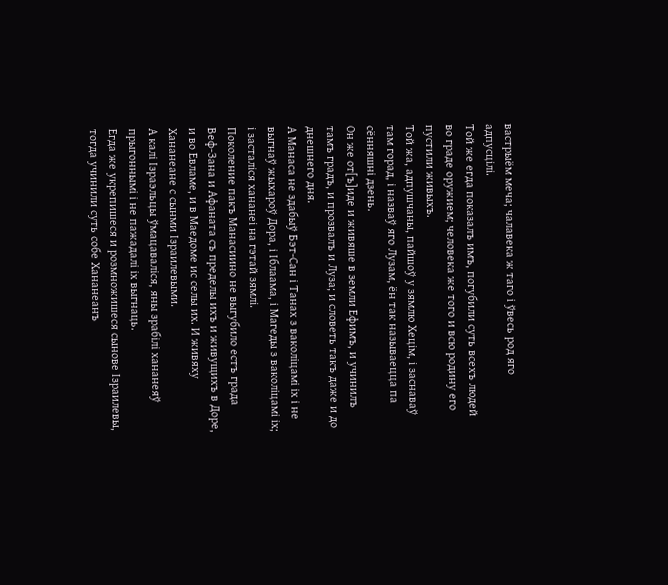вастрыём меча; чалавека ж таго і ўвесь род яго адпусцілі.
Той же егда показалъ имъ, погубили суть всехъ людей во граде оружием; человека же того и всю родину его пустили живыхъ.
Той жа, адпушчаны, пайшоў у зямлю Хецім, і заснаваў там горад, і назваў яго Лузам, ён так называецца па сённяшні дзень.
Он же от[ъ]иде и живяше в земли Ефимъ, и учинилъ тамъ градъ, и прозвалъ и Луза; и словеть такъ даже и до днешнего дня.
А Манаса не здабыў Бэт-Сан і Танах з ваколіцамі іх і не выгнаў жыхароў Дора, і Іблаама, і Магеды з ваколіцамі іх; і засталіся хананеі на гэтай зямлі.
Поколение пакъ Манасиино не выгубило естъ града Веф-Зана и Афаната съ пределы ихъ и живущихъ в Доре, и во Евламе, и в Маедоме ис селы их. И живяху Хананеане с сынми Ізраилевыми.
А калі Ізраэльцы ўмацаваліся, яны зрабілі хананеяў прыгоннымі і не пажадалі іх выгнаць.
Егда же укрепишеся и розмножишеся сынове Ізраилевы, тогда учинили суть собе Хананеанъ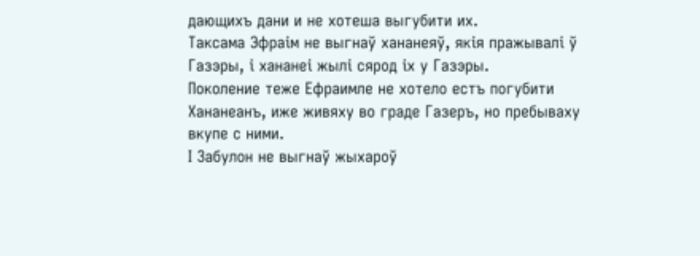дающихъ дани и не хотеша выгубити их.
Таксама Эфраім не выгнаў хананеяў, якія пражывалі ў Газэры, і хананеі жылі сярод іх у Газэры.
Поколение теже Ефраимле не хотело естъ погубити Хананеанъ, иже живяху во граде Газеръ, но пребываху вкупе с ними.
І Забулон не выгнаў жыхароў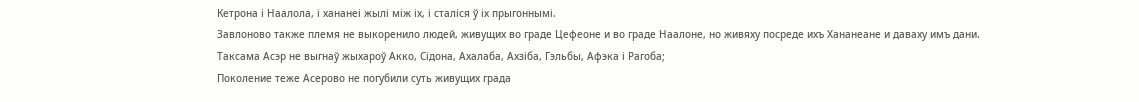Кетрона і Наалола, і хананеі жылі між іх, і сталіся ў іх прыгоннымі.
Завлоново также племя не выкоренило людей, живущих во граде Цефеоне и во граде Наалоне, но живяху посреде ихъ Хананеане и даваху имъ дани.
Таксама Асэр не выгнаў жыхароў Акко, Сідона, Ахалаба, Ахзіба, Гэльбы, Афэка і Рагоба;
Поколение теже Асерово не погубили суть живущих града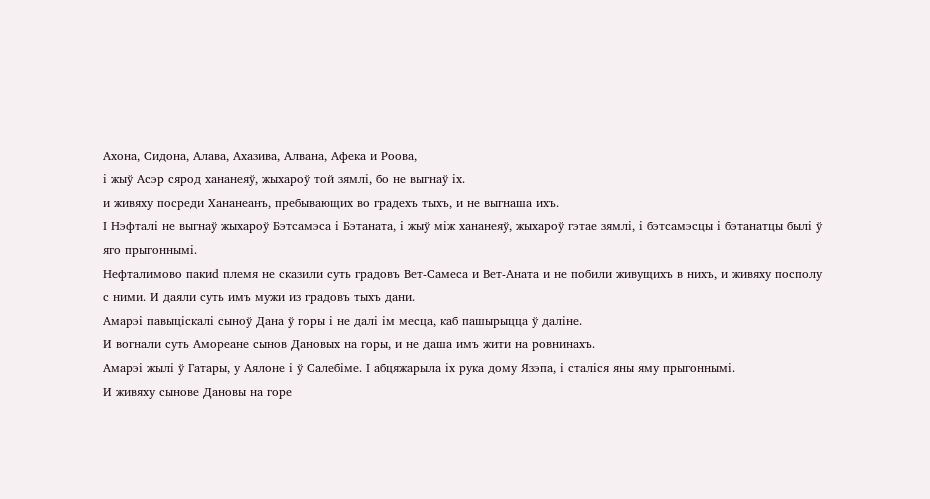Ахона, Сидона, Алава, Ахазива, Алвана, Афека и Роова,
і жыў Асэр сярод хананеяў, жыхароў той зямлі, бо не выгнаў іх.
и живяху посреди Хананеанъ, пребывающих во градехъ тыхъ, и не выгнаша ихъ.
І Нэфталі не выгнаў жыхароў Бэтсамэса і Бэтаната, і жыў між хананеяў, жыхароў гэтае зямлі, і бэтсамэсцы і бэтанатцы былі ў яго прыгоннымі.
Нефталимово пакиd племя не сказили суть градовъ Вет-Самеса и Вет-Аната и не побили живущихъ в нихъ, и живяху посполу с ними. И даяли суть имъ мужи из градовъ тыхъ дани.
Амарэі павыціскалі сыноў Дана ў горы і не далі ім месца, каб пашырыцца ў даліне.
И вогнали суть Амореане сынов Дановых на горы, и не даша имъ жити на ровнинахъ.
Амарэі жылі ў Гатары, у Аялоне і ў Салебіме. І абцяжарыла іх рука дому Язэпа, і сталіся яны яму прыгоннымі.
И живяху сынове Дановы на горе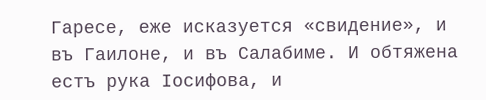Гаресе, еже исказуется «свидение», и въ Гаилоне, и въ Салабиме. И обтяжена естъ рука Іосифова, и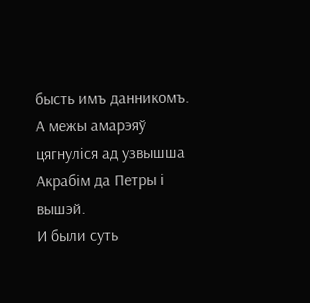бысть имъ данникомъ.
А межы амарэяў цягнуліся ад узвышша Акрабім да Петры і вышэй.
И были суть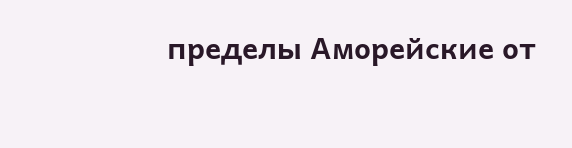пределы Аморейские от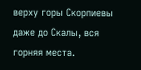верху горы Скорпиевы даже до Скалы, вся горняя места.